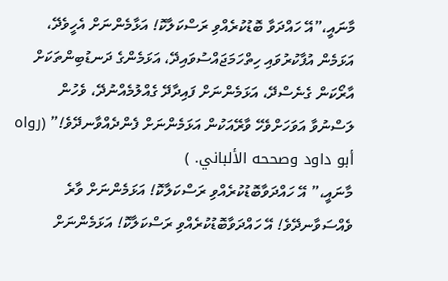މާނައީ،”އޭ ހައްދަވާ ބޮޑުކުރެއްވި ރަސްކަލާކޮ! އަޅާމެންނަށް އެހީވެދޭ، އަޅަމެން އުފާކުރުވައި ހިތްހަމަޖައްސުވައިދޭ، އަޅަމެންގެ ދަނޑުބިންތަކަށް އާރޯކަން ގެނެސްދޭ، އަޅަމެންނަށް ފައިދާދޭ ގެއްލުމެއްނުދޭ، ވެހުން ލަސްނުވާ އަވަހަށްވެހޭ ވާރޭއަކުން އަޅަމެންނަށް ފެންދެއްވާނދޭވެ!” (رواه أبو داود وصححه الألباني. )
މާނައީ،” އޭ ހައްދަވާބޮޑުކުރެއްވި ރަސްކަލާކޮ! އަޅަމެންނަށް ވާރެ ވެއްސަވާނދޭވެ! އޭ ހައްދަވާބޮޑުކުރެއްވި ރަސްކަލާކޮ! އަޅަމެންނަށް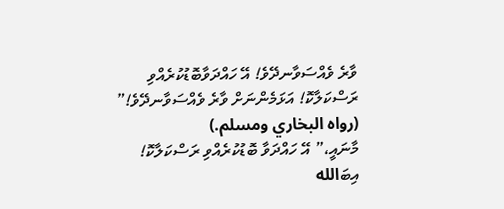ވާރެ ވެއްސަވާނދޭވެ! އޭ ހައްދަވާބޮޑުކުރެއްވި ރަސްކަލާކޮ! އަޅަމެންނަށް ވާރެ ވެއްސަވާނދޭވެ!” (رواه البخاري ومسلم.)
މާނައީ،” އޭ ހައްދަވާ ބޮޑުކުރެއްވި ރަސްކަލާކޮ! އިބަالله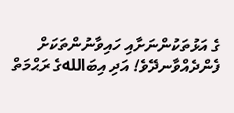ގެ އަޅުތަކުންނަށާއި ހައިވާނުންތަކަށް ފެންދެއްވާނދޭވެ! އަދި އިބަاللهގެ ރަޙްމަތް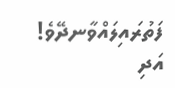ފަތުރައިލައްވާނދޭވެ! އަދި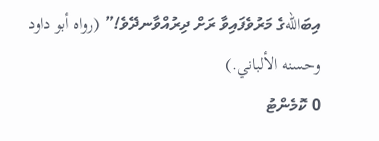އިބަاللهގެ މަރުވެފައިވާ ރަށް ދިރުއްވާނދޭވެ!” (رواه أبو داود وحسنه الألباني.)
0 ކޮމެންޓު